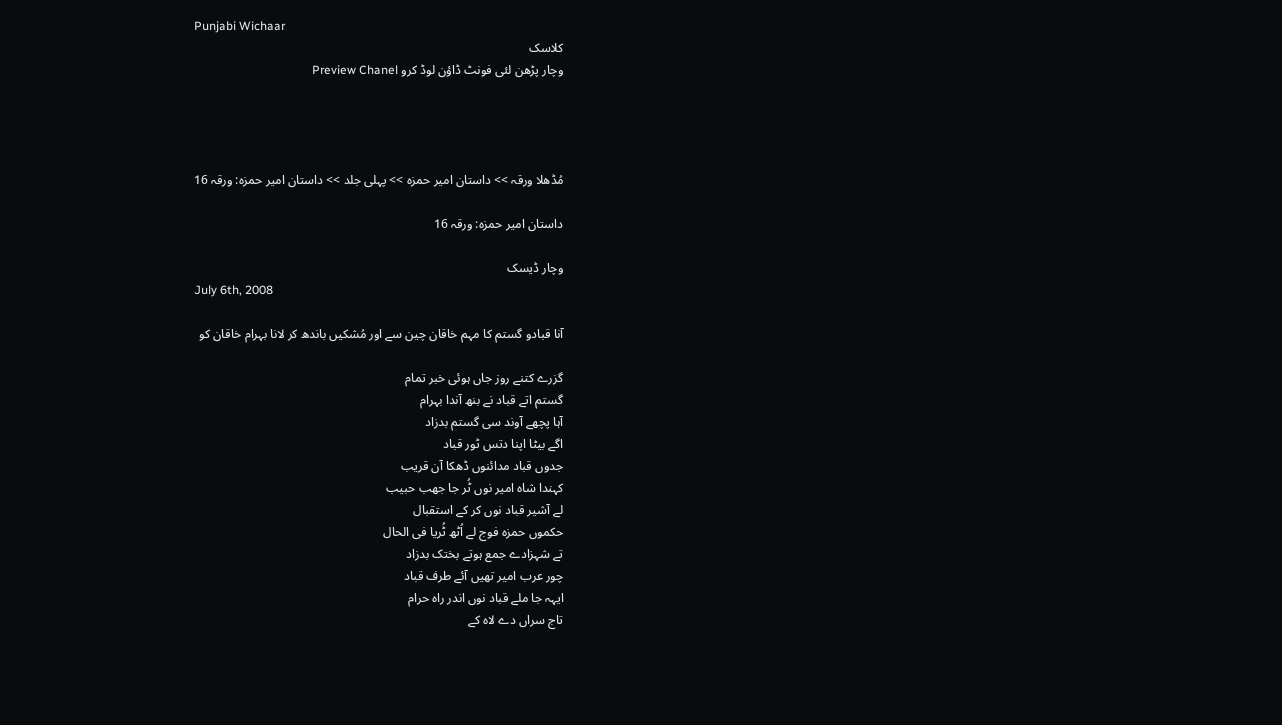Punjabi Wichaar
کلاسک
وچار پڑھن لئی فونٹ ڈاؤن لوڈ کرو Preview Chanel




مُڈھلا ورقہ >> داستان امیر حمزہ >> پہلی جلد >> داستان امیر حمزہ: ورقہ 16

داستان امیر حمزہ: ورقہ 16

وچار ڈیسک
July 6th, 2008

آنا قبادو گستم کا مہم خاقان چین سے اور مُشکیں باندھ کر لانا بہرام خاقان کو

گزرے کتنے روز جاں ہوئی خبر تمام
گستم اتے قباد نے بنھ آندا بہرام
آہا پچھے آوند سی گستم بدزاد
اگے بیٹا اپنا دتس ٹور قباد
جدوں قباد مدائنوں ڈھکا آن قریب
کہندا شاہ امیر نوں ٹُر جا جھب حبیب
لے آشیر قباد نوں کر کے استقبال
حکموں حمزہ فوج لے اُٹھ ٹُریا فی الحال
تے شہزادے جمع ہوتے بختک بدزاد
چور عرب امیر تھیں آئے طرف قباد
ایہہ جا ملے قباد نوں اندر راہ حرام
تاج سراں دے لاہ کے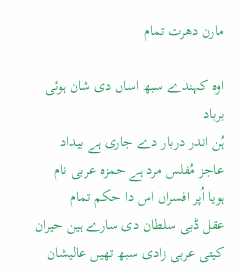مارن دھرت تمام

اوہ کہندے سبھ اساں دی شان ہوئی برباد
ہُن اندر دربار دے جاری ہے بیداد
عاجز مُفلس مرد ہے حمزہ عربی نام
ہویا اُپر افسراں اس دا حکم تمام
عقل ڈبی سلطان دی سارے ہین حیران
کیتی عربی زادی سبھ تھیں عالیشان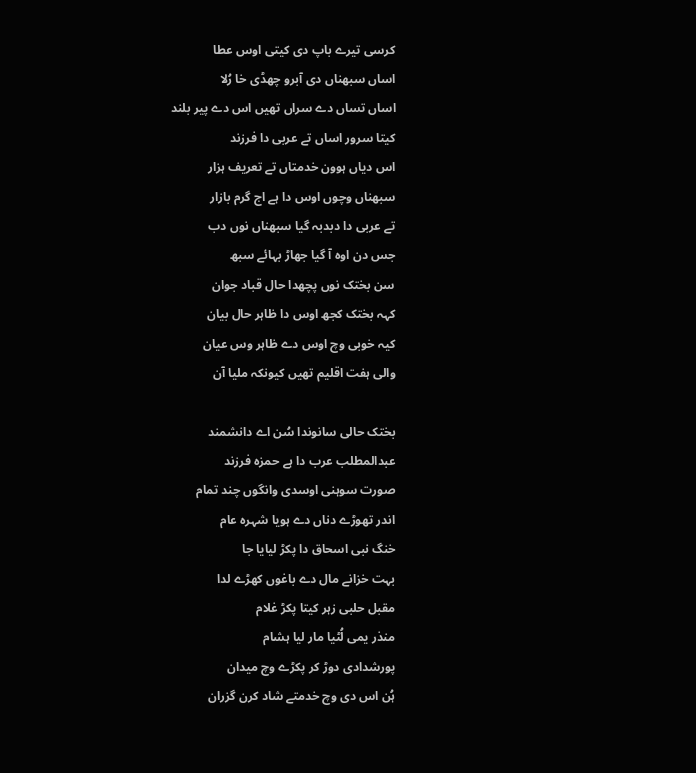کرسی تیرے باپ دی کیتی اوس عطا
اساں سبھناں دی آبرو چھڈی خا رُلا
اساں تساں دے سراں تھیں اس دے پیر بلند
کیتا سرور اساں تے عربی دا فرزند
اس دیاں ہوون خدمتاں تے تعریف ہزار
سبھناں وچوں اوس دا ہے اج گرم بازار
تے عربی دا دبدبہ گیا سبھناں نوں دب
جس دن اوہ آ گیا جھاڑ بہائے سبھ
سن بختک نوں پچھدا حال قباد جوان
کہہ بختک کجھ اوس دا ظاہر حال بیان
کیہ خوبی وچ اوس دے ظاہر وس عیان
والی ہفت اقلیم تھیں کیونکہ ملیا آن

بختک حالی سانوندا سُن اے دانشمند
عبدالمطلب عرب دا ہے حمزہ فرزند
صورت سوہنی اوسدی وانگوں چند تمام
اندر تھوڑے دناں دے ہویا شہرہ عام
خنگ نبی اسحاق دا پکڑ لیایا جا
بہت خزانے مال دے باغوں کھڑے لدا
مقبل حلبی زہر کیتا پکڑ غلام
منذر یمی لُٹیا مار لیا ہشام
پورشدادی دوڑ کر پکڑے وچ میدان
ہُن اس دی وچ خدمتے شاد کرن گزران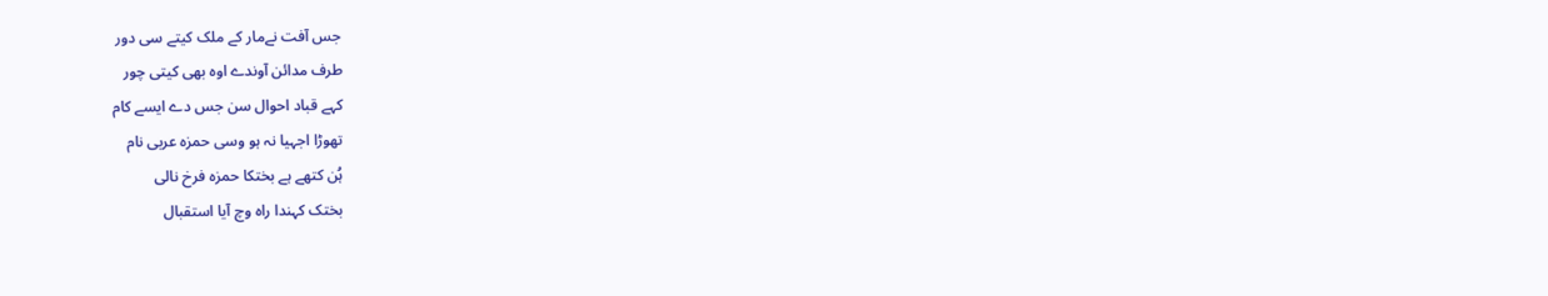جس آفت نےمار کے ملک کیتے سی دور
طرف مدائن آوندے اوہ بھی کیتی چور
کہے قباد احوال سن جس دے ایسے کام
تھوڑا اجہیا نہ ہو وسی حمزہ عربی نام
ہُن کتھے ہے بختکا حمزہ فرخ نالی
بختک کہندا راہ وچ آیا استقبال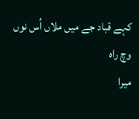کہے قباد جے میں ملاں اُس نوں وچ راہ
میرا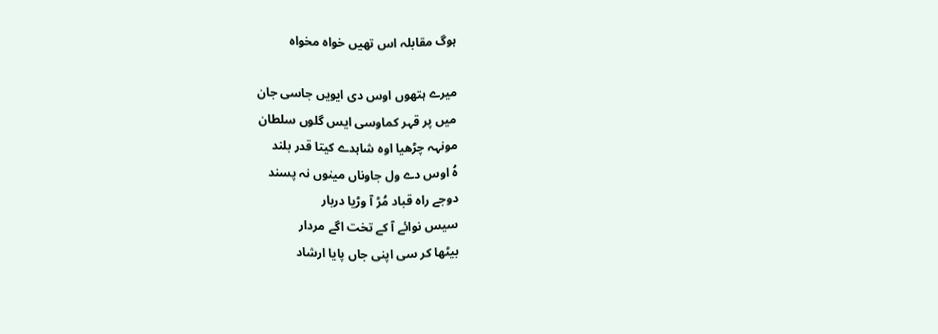ہوگ مقابلہ اس تھیں خواہ مخواہ

میرے ہتھوں اوس دی ایویں جاسی جان
میں پر قہر کماوسی ایس گلوں سلطان
مونہہ چڑھیا اوہ شاہدے کیتا قدر بلند
ہُ اوس دے ول جاوناں مینوں نہ پسند
دوجے راہ قباد مُڑ آ وڑیا دربار
سیس نوائے آ کے تخت اگے مردار
بیٹھا کر سی اپنی جاں پایا ارشاد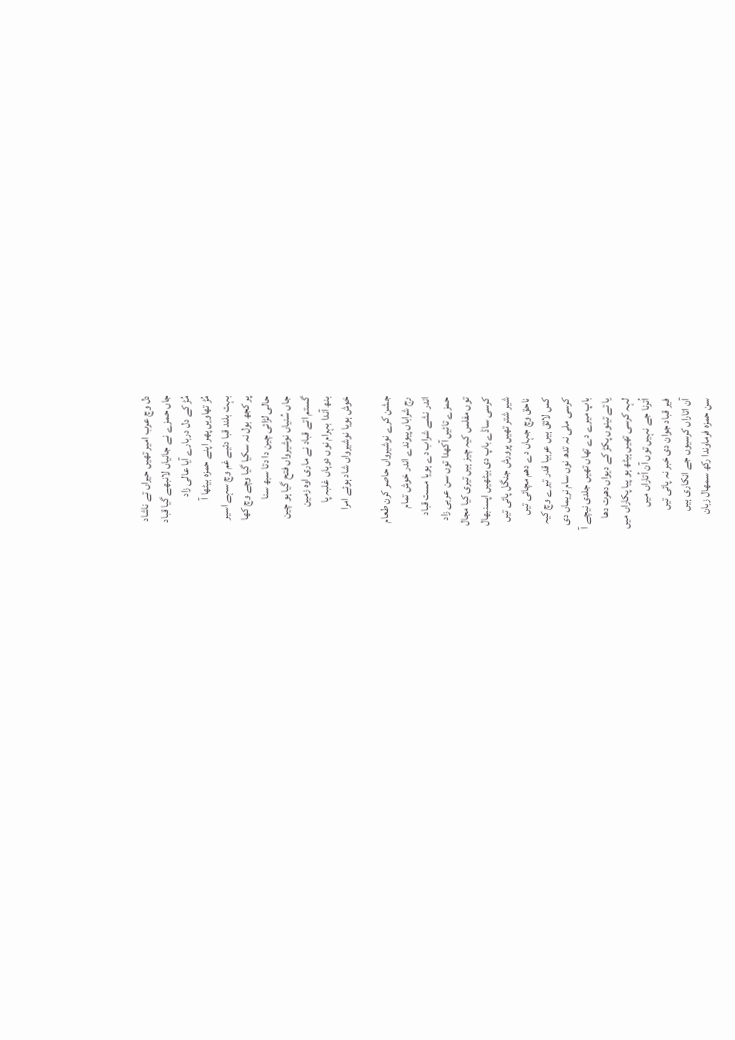دل وچ عرب امیر تھیں حیراں تے ناشاد
جاں حمزے نے جانیاں لانبھے گیا قباد
مُڑ کے دل دربارے آیا عالی زاد
مُڑ تھاویں پھر اپنے حمزہ بیٹھا آ
بہت بلند قبا دئیے غم وچ سہے اسیر
پر کجھ بول نہ سکیا گیا وچے وچ کھا
حالی لڑائی چین دا دتا سبھ سنا
جاں سُنیاں نوشیرواں فتح گیا ہو چین
گستم اتے قباد نے ماری اوہ زمین
بنھ آندا بہرام نوں دوہاں غلبہ پا
خوش ہویا نوشیرواں شاد ہوئے امرا

جشن کرے نوشیرواں حاصر کرن طعام
رج شراباں پیوندے اندر خوش تمام
اندر نشے شراب دے ہویا مست قباد
حمزے تائیں آکھدا توں سن عربی زاد
توں مفلس کیہ چیز ہیں تیری کیا مجال
کرسی ساڈے باپ دی بیٹھیں اپسنبھال
شیر شتر تھیں پرورش جنگل پائی تیں
ناحق وچ جہاں دے دھم مچائی تیں
کس لائق ہیں عربیا قدر تیرے وچ کیہ
کرسی ملی نہ تدھ نوں سام نریماں دی
باپ میرے دے تھاں تھیں جلدی نیچے آ
یا تے تینوں پکڑ کے دیواں دھرت دھا
لہہ کرسی تھیں ہیٹھ ہو پیا پکاراں میں
اُترنا جے نہیں توں آن اُتاراں میں
فیر قباد جوان دی خبر نہ پائی تیں
آن اتاراں کرسیوں جے انکاری ہیں
سن حمزہ فرماوندا رکھ سمھال زبان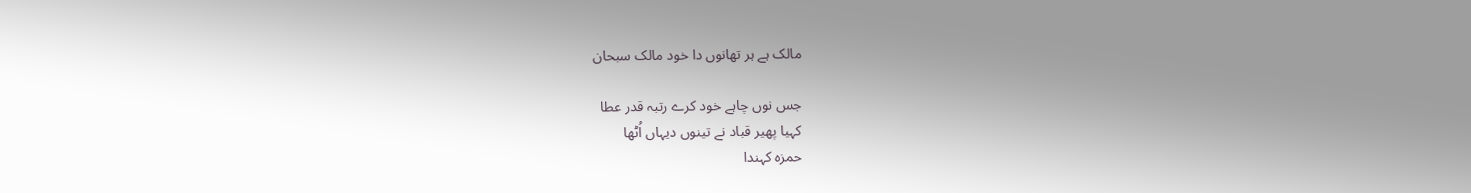مالک ہے ہر تھانوں دا خود مالک سبحان

جس نوں چاہے خود کرے رتبہ قدر عطا
کہیا پھیر قباد نے تینوں دیہاں اُٹھا
حمزہ کہندا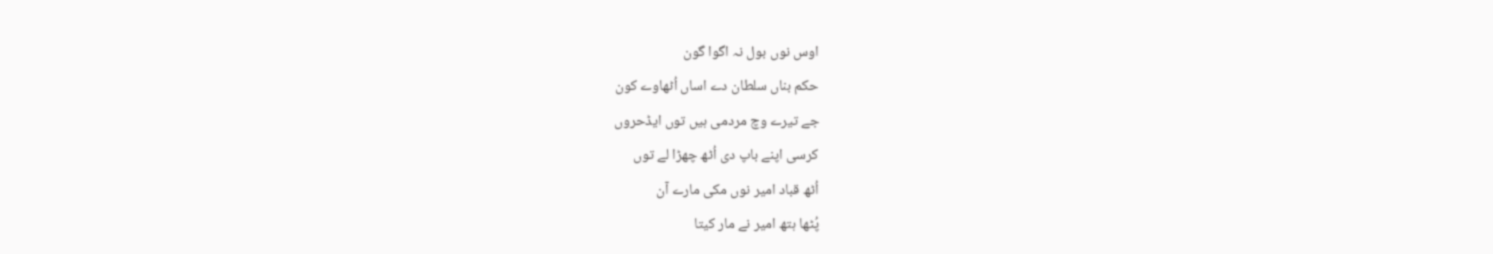اوس نوں بول نہ اگوا گون
حکم بناں سلطان دے اساں اُٹھاوے کون
جے تیرے وچ مردمی ہیں توں ایڈحروں
کرسی اپنے باپ دی اُٹھ چھڑا لے توں
اُٹھ قباد امیر نوں مکی مارے آن
پُٹھا ہتھ امیر نے مار کیتا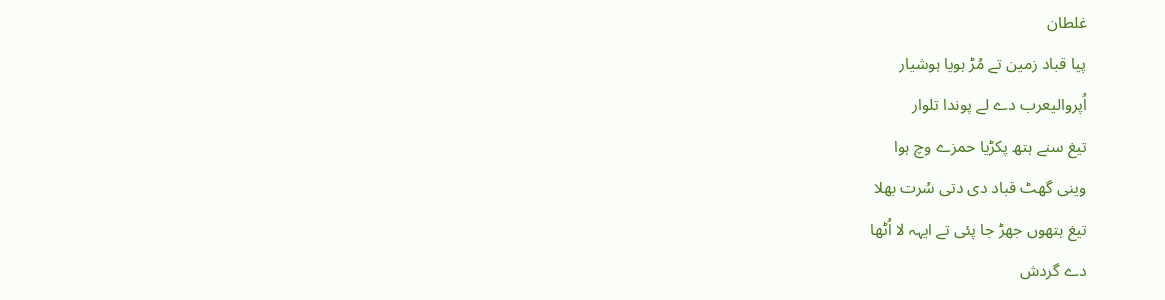غلطان
پیا قباد زمین تے مُڑ ہویا ہوشیار
اُپروالیعرب دے لے پوندا تلوار
تیغ سنے ہتھ پکڑیا حمزے وچ ہوا
وینی گھٹ قباد دی دتی سُرت بھلا
تیغ ہتھوں جھڑ جا پئی تے ایہہ لا اُٹھا
دے گردش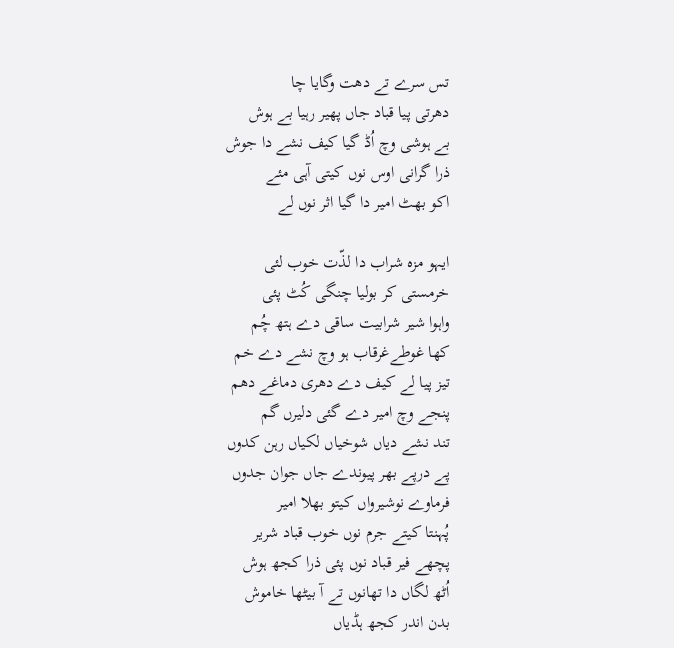تس سرے تے دھت وگایا چا
دھرتی پیا قباد جاں پھیر رہیا بے ہوش
بے ہوشی وچ اُڈ گیا کیف نشے دا جوش
ذرا گرانی اوس نوں کیتی آہی مئے
اکو بھٹ امیر دا گیا اثر نوں لے

ایہو مزہ شراب دا لذّت خوب لئی
خرمستی کر بولیا چنگی کُٹ پئی
واہوا شیر شرابیت ساقی دے ہتھ چُم
کھا غوطےغرقاب ہو وچ نشے دے خم
تیز پیا لے کیف دے دھری دماغے دھم
پنجے وچ امیر دے گئی دلیرں گم
تند نشے دیاں شوخیاں لکیاں رہن کدوں
پے درپے بھر پیوندے جاں جوان جدوں
فرماوے نوشیرواں کیتو بھلا امیر
پُہنتا کیتے جرم نوں خوب قباد شریر
پچھے فیر قباد نوں پئی ذرا کجھ ہوش
اُٹھ لگاں دا تھانوں تے آ بیٹھا خاموش
بدن اندر کجھ ہڈیاں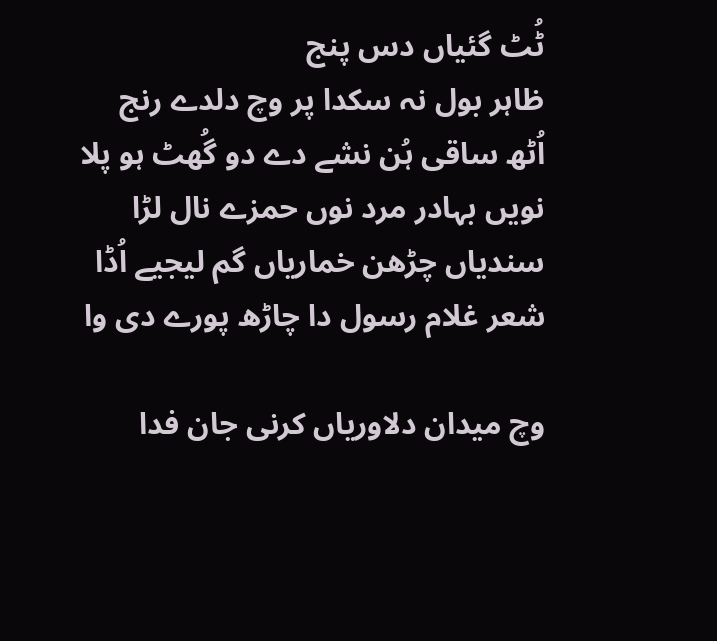ٹُٹ گئیاں دس پنج
ظاہر بول نہ سکدا پر وچ دلدے رنج
اُٹھ ساقی ہُن نشے دے دو گُھٹ ہو پلا
نویں بہادر مرد نوں حمزے نال لڑا
سندیاں چڑھن خماریاں گم لیجیے اُڈا
شعر غلام رسول دا چاڑھ پورے دی وا

وچ میدان دلاوریاں کرنی جان فدا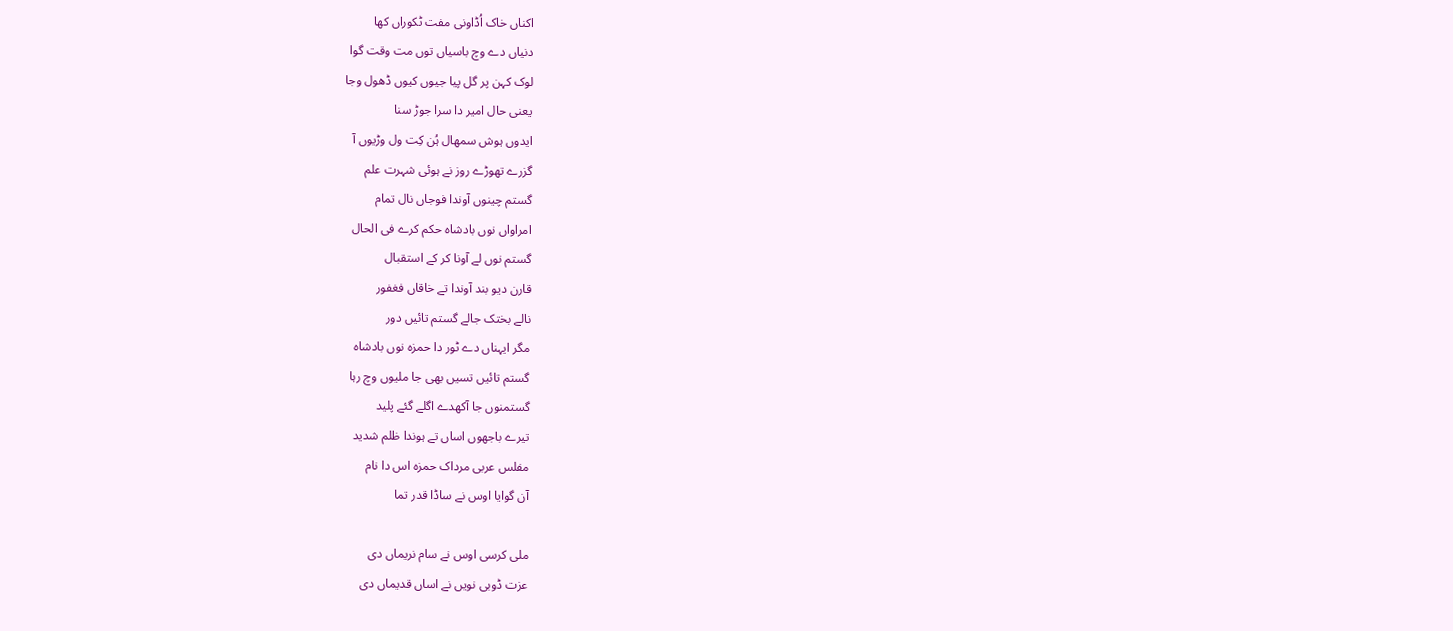اکناں خاک اُڈاونی مفت ٹکوراں کھا
دنیاں دے وچ باسیاں توں مت وقت گوا
لوک کہن پر گل پیا جیوں کیوں ڈھول وجا
یعنی حال امیر دا سرا جوڑ سنا
ایدوں ہوش سمھال ہُن کِت ول وڑیوں آ
گزرے تھوڑے روز نے ہوئی شہرت علم
گستم چینوں آوندا فوجاں نال تمام
امراواں نوں بادشاہ حکم کرے فی الحال
گستم نوں لے آونا کر کے استقبال
قارن دیو بند آوندا تے خاقاں فغفور
نالے بختک جالے گستم تائیں دور
مگر ایہناں دے ٹور دا حمزہ نوں بادشاہ
گستم تائیں تسیں بھی جا ملیوں وچ رہا
گستمنوں جا آکھدے اگلے گئے پلید
تیرے باجھوں اساں تے ہوندا ظلم شدید
مفلس عربی مرداک حمزہ اس دا نام
آن گوایا اوس نے ساڈا قدر تما

ملی کرسی اوس نے سام نریماں دی
عزت ڈوبی نویں نے اساں قدیماں دی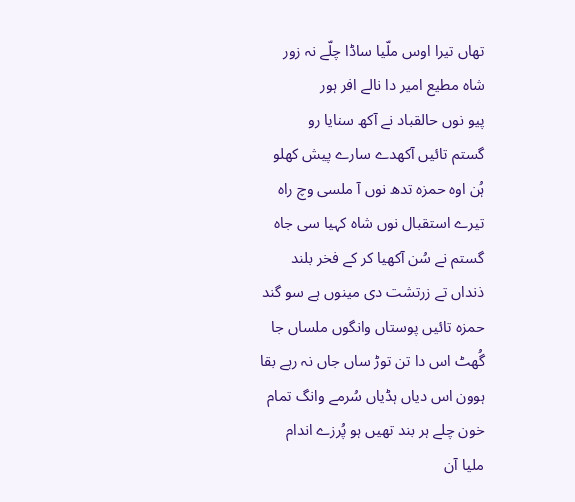تھاں تیرا اوس ملّیا ساڈا چلّے نہ زور
شاہ مطیع امیر دا نالے افر ہور
پیو نوں حالقباد نے آکھ سنایا رو
گستم تائیں آکھدے سارے پیش کھلو
ہُن اوہ حمزہ تدھ نوں آ ملسی وچ راہ
تیرے استقبال نوں شاہ کہیا سی جاہ
گستم نے سُن آکھیا کر کے فخر بلند
ذنداں تے زرتشت دی مینوں ہے سو گند
حمزہ تائیں پوستاں وانگوں ملساں جا
گُھٹ اس دا تن توڑ ساں جاں نہ رہے بقا
ہوون اس دیاں ہڈیاں سُرمے وانگ تمام
خون چلے ہر بند تھیں ہو پُرزے اندام
ملیا آن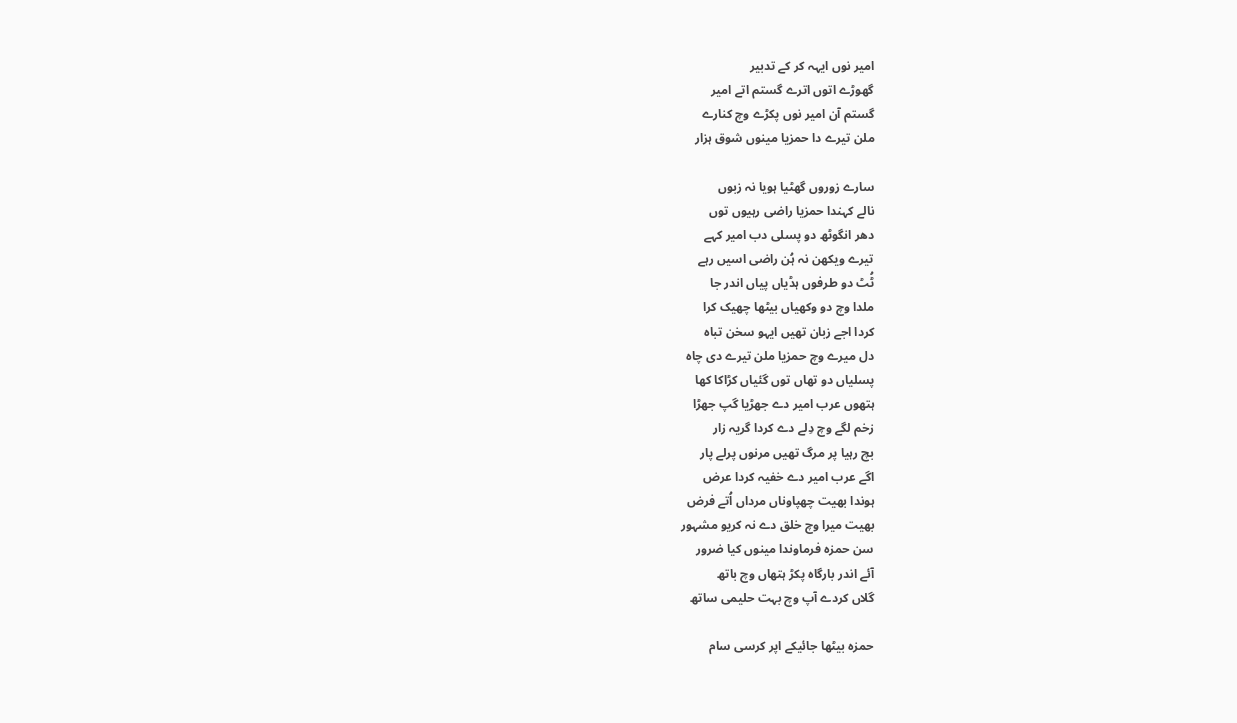امیر نوں ایہہ کر کے تدبیر
گھوڑے اتوں اترے گستم اتے امیر
گستم آن امیر نوں پکڑے وچ کنارے
ملن تیرے دا حمزیا مینوں شوق ہزار

سارے زوروں گھٹیا ہویا نہ زبوں
نالے کہندا حمزیا راضی رہیوں توں
دھر انگوٹھ دو پسلی دب امیر کہے
تیرے ویکھن نہ ہُن راضی اسیں رہے
ٹُٹ دو طرفوں ہڈیاں پیاں اندر جا
ملدا وچ دو وکھیاں بیٹھا چھیک کرا
کردا اجے زبان تھیں ایہو سخن تباہ
دل میرے وچ حمزیا ملن تیرے دی چاہ
پسلیاں دو تھاں توں گئیاں کڑاکا کھا
ہتھوں عرب امیر دے جھڑیا گپ جھڑا
زخم لگے وچ دِلے دے کردا گریہ زار
بچ رہیا پر مرگ تھیں مرنوں پرلے پار
اگے عرب امیر دے خفیہ کردا عرض
ہوندا بھیت چھپاوناں مرداں اُتے فرض
بھیت میرا وچ خلق دے نہ کریو مشہور
سن حمزہ فرماوندا مینوں کیا ضرور
آئے اندر بارگاہ پکڑ ہتھاں وچ باتھ
گلاں کردے آپ وچ بہت حلیمی ساتھ

حمزہ بیٹھا جائیکے اپر کرسی سام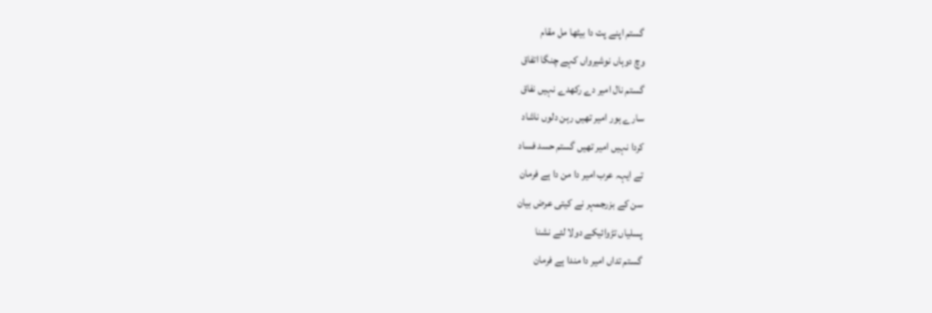گستم اپنے پت دا بیٹھا مل مقام
وچ دوہاں نوشیرواں کہے چنگا اتفاق
گستم نال امیر دے رکھدے نہیں نفاق
سارے ہور امیر تھیں رہن دلوں ناشاد
کردا نہیں امیر تھیں گستم حسد فساد
تے ایہہ عرب امیر دا من دا ہے فرمان
سن کے بزرجمہر نے کیتی عرض بیان
پسلیاں تڑوائیکے دولا لئے نشنا
گستم تداں امیر دا مندا ہے فرمان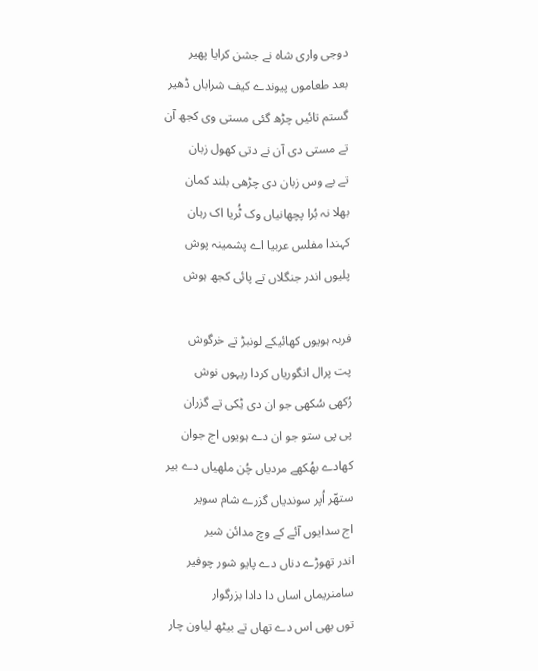دوجی واری شاہ نے جشن کرایا پھیر
بعد طعاموں پیوندے کیف شراباں ڈھیر
گستم تائیں چڑھ گئی مستی وی کجھ آن
تے مستی دی آن نے دتی کھول زبان
تے بے وس زبان دی چڑھی بلند کمان
بھلا نہ بُرا پچھانیاں وک ٹُریا اک رہان
کہندا مفلس عربیا اے پشمینہ پوش
پلیوں اندر جنگلاں تے پائی کجھ ہوش

فربہ ہویوں کھائیکے لونبڑ تے خرگوش
پت پرال انگوریاں کردا ریہوں نوش
رُکھی سُکھی جو ان دی ٹِکی تے گزران
پی پی ستو جو ان دے ہویوں اج جوان
کھادے بھُکھے مردیاں چُن ملھیاں دے بیر
ستھّر اُپر سوندیاں گزرے شام سویر
اج سدایوں آئے کے وچ مدائن شیر
اندر تھوڑے دناں دے پایو شور چوفیر
سامنریماں اساں دا دادا بزرگوار
توں بھی اس دے تھاں تے بیٹھ لیاون چار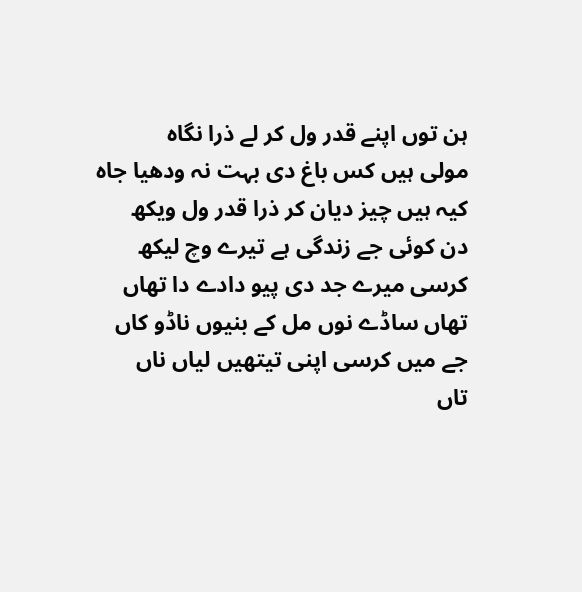ہن توں اپنے قدر ول کر لے ذرا نگاہ
مولی ہیں کس باغ دی بہت نہ ودھیا جاہ
کیہ ہیں چیز دیان کر ذرا قدر ول ویکھ
دن کوئی جے زندگی ہے تیرے وچ لیکھ
کرسی میرے جد دی پیو دادے دا تھاں
تھاں ساڈے نوں مل کے بنیوں ناڈو کاں
جے میں کرسی اپنی تیتھیں لیاں ناں
تاں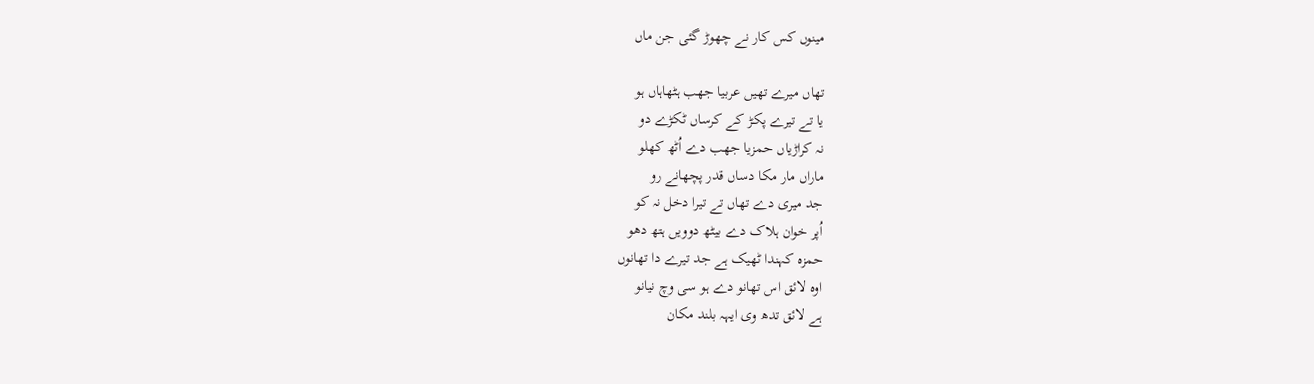مینوں کس کار نے چھوڑ گئی جن ماں

تھاں میرے تھیں عربیا جھب ہٹھاہاں ہو
یا تے تیرے پکڑ کے کرساں ٹکڑے دو
نہ کراڑیاں حمزیا جھب دے اُٹھ کھلو
ماراں مار مکا دساں قدر پچھانے رو
جد میری دے تھاں تے تیرا دخل نہ کو
اُپر خوان ہلاک دے بیٹھ دوویں ہتھ دھو
حمزہ کہندا ٹھیک ہے جد تیرے دا تھانوں
اوہ لائق اس تھانو دے ہو سی وچ نیانو
ہے لائق تدھ وی ایہہ بلند مکان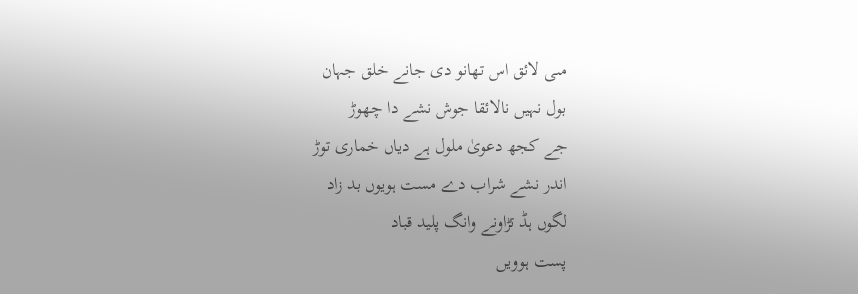مںی لائق اس تھانو دی جانے خلق جہان
بول نہیں نالائقا جوش نشے دا چھوڑ
جے کجھ دعویٰ ملول ہے دیاں خماری توڑ
اندر نشے شراب دے مست ہویوں بد زاد
لگوں ہڈ تڑاونے وانگ پلید قباد
پست ہوویں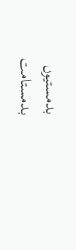بدمستیوں بدمستامت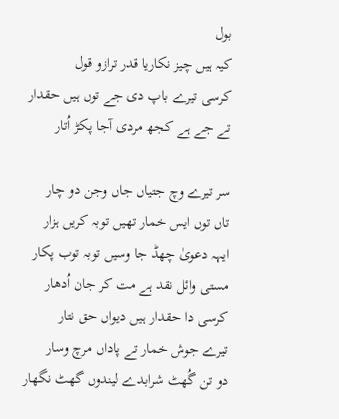بول
کیہ ہیں چیز نکاریا قدر ترازو قول
کرسی تیرے باپ دی جے توں ہیں حقدار
تے جے ہے کجھ مردی آجا پکڑ اُتار

سر تیرے وچ جتیاں جاں وجن دو چار
تاں توں ایس خمار تھیں توبہ کریں ہزار
ایہہ دعویٰ چھڈ جا وسیں توبہ توب پکار
مستی وائل نقد ہے مت کر جان اُدھار
کرسی دا حقدار ہیں دیواں حق نتار
تیرے جوش خمار تے پاداں مرچ وسار
دو تن گُھٹ شرابدے لیندوں گھٹ نگھار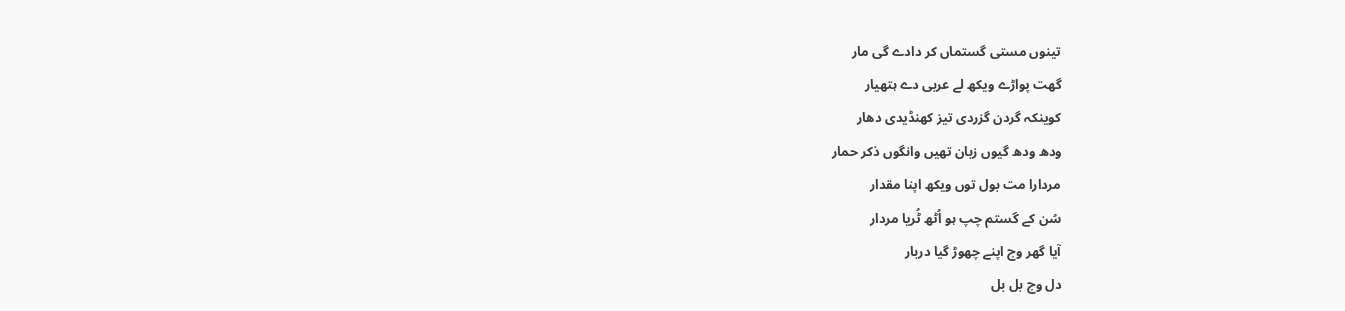تینوں مستی گستماں کر دادے گی مار
گھت پواڑے ویکھ لے عربی دے ہتھیار
کوینکہ گردن گزردی تیز کھنڈیدی دھار
ودھ ودھ گیوں زبان تھیں وانگوں ذکر حمار
مردارا مت بول توں ویکھ اپنا مقدار
سُن کے گستم چپ ہو اُٹھ ٹُریا مردار
آیا گھر وچ اپنے چھوڑ گیا دربار
دل وچ بل بل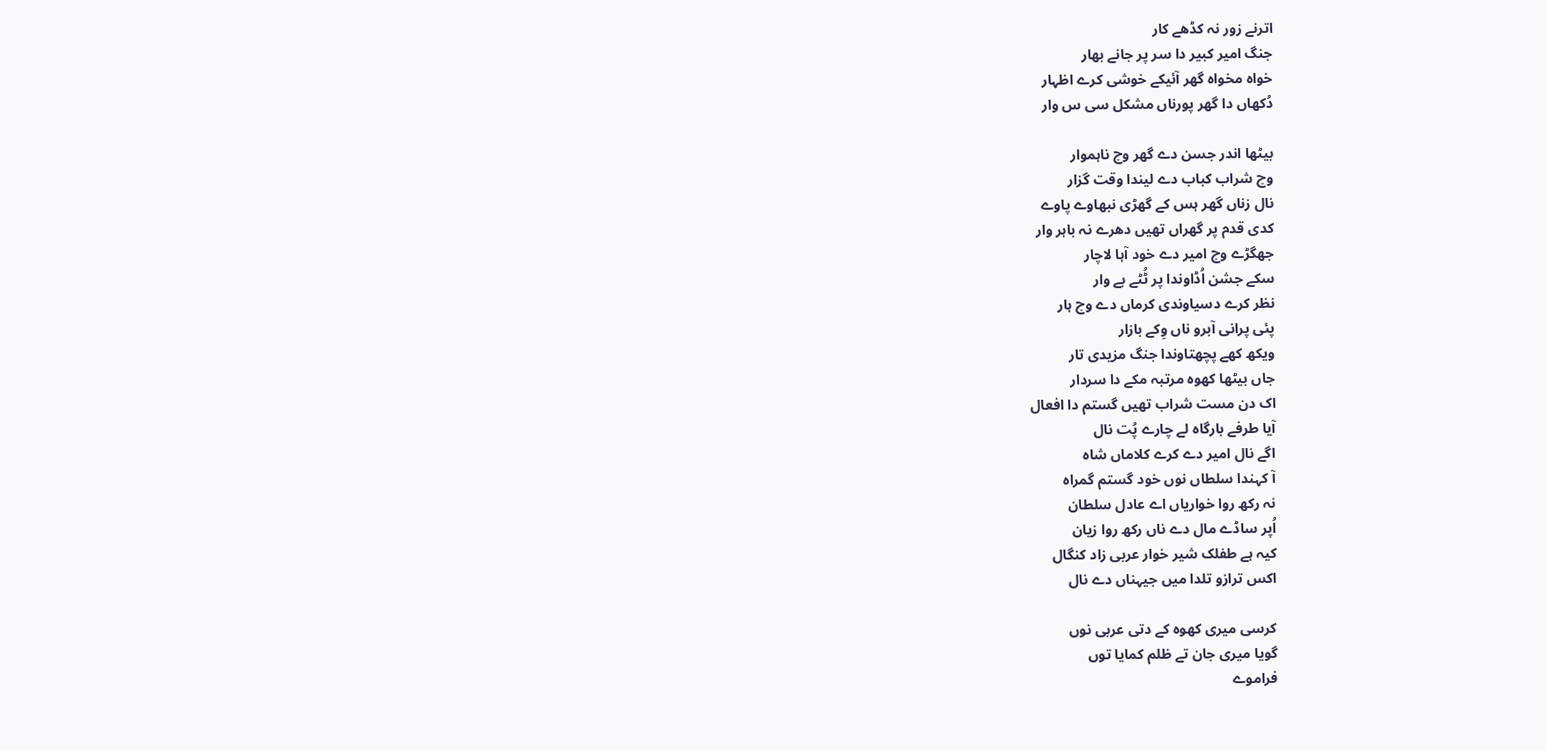اترنے زور نہ کڈھے کار
جنگ امیر کبیر دا سر پر جانے بھار
خواہ مخواہ گھر آئیکے خوشی کرے اظہار
دُکھاں دا گھر پورناں مشکل سی س وار

بیٹھا اندر جسن دے گھر وچ ناہموار
وچ شراب کباب دے لیندا وقت گزار
نال زناں گھر ہس کے گھڑی نبھاوے پاوے
کدی قدم پر گھراں تھیں دھرے نہ باہر وار
جھگڑے وچ امیر دے خود آہا لاچار
سکے جشن اُڈاوندا پر ٹُٹے بے وار
نظر کرے دسیاوندی کرماں دے وچ ہار
پئی پرانی آبرو ناں وِکے بازار
ویکھ کھے پچھتاوندا جنگ مزیدی تار
جاں بیٹھا کھوہ مرتبہ مکے دا سردار
اک دن مست شراب تھیں گستم دا افعال
آیا طرفے بارگاہ لے چارے پُت نال
اگے نال امیر دے کرے کلاماں شاہ
آ کہندا سلطاں نوں خود گستم گمراہ
نہ رکھ روا خواریاں اے عادل سلطان
اُپر ساڈے مال دے ناں رکھ روا زیان
کیہ ہے طفلک شیر خوار عربی زاد کنگال
اکس ترازو تلدا میں جیہناں دے نال

کرسی میری کھوہ کے دتی عربی نوں
گویا میری جان تے ظلم کمایا توں
فراموے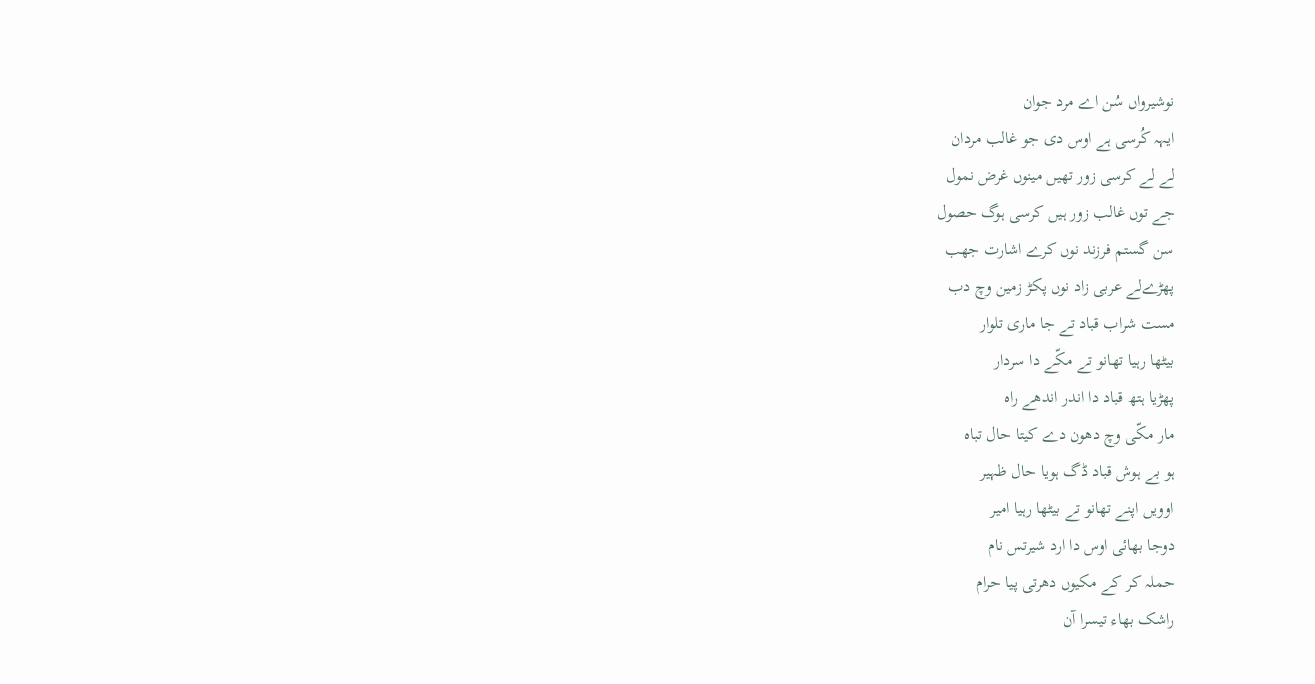نوشیرواں سُن اے مرد جوان
ایہہ کُرسی ہے اوس دی جو غالب مردان
لے لے کرسی زور تھیں مینوں غرض نمول
جے توں غالب زور ہیں کرسی ہوگ حصول
سن گستم فرزند نوں کرے اشارت جھب
پھڑےلے عربی زاد نوں پکڑ زمین وچ دب
مست شراب قباد تے جا ماری تلوار
بیٹھا رہیا تھانو تے مکّے دا سردار
پھڑیا ہتھ قباد دا اندر اندھے راہ
مار مکّی وچ دھون دے کیتا حال تباہ
ہو بے ہوش قباد ڈگ ہویا حال ظہیر
اوویں اپنے تھانو تے بیٹھا رہیا امیر
دوجا بھائی اوس دا ارد شیرتس نام
حملہ کر کے مکیوں دھرتی پیا حرام
راشک بھاء تیسرا آن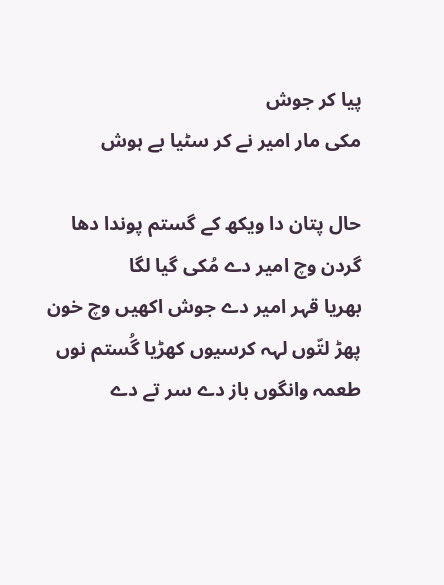پیا کر جوش
مکی مار امیر نے کر سٹیا بے ہوش

حال پتان دا ویکھ کے گستم پوندا دھا
گردن وچ امیر دے مُکی گیا لگا
بھریا قہر امیر دے جوش اکھیں وچ خون
پھڑ لتّوں لہہ کرسیوں کھڑیا گُستم نوں
طعمہ وانگوں باز دے سر تے دے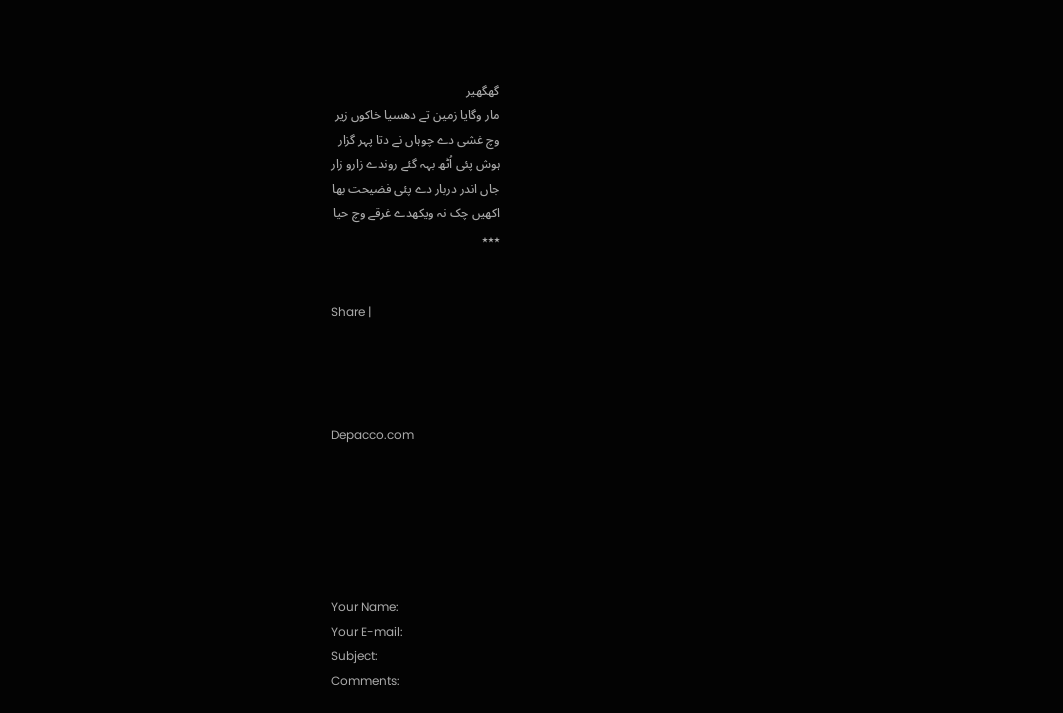گھگھیر
مار وگایا زمین تے دھسیا خاکوں زیر
وچ غشی دے چوہاں نے دتا پہر گزار
ہوش پئی اُٹھ بہہ گئے روندے زارو زار
جاں اندر دربار دے پئی فضیحت بھا
اکھیں چک نہ ویکھدے غرقے وچ حیا
٭٭٭


Share |




Depacco.com






Your Name:
Your E-mail:
Subject:
Comments: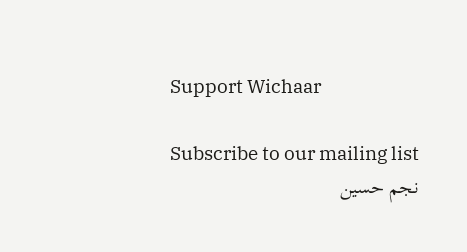Support Wichaar

Subscribe to our mailing list
نجم حسین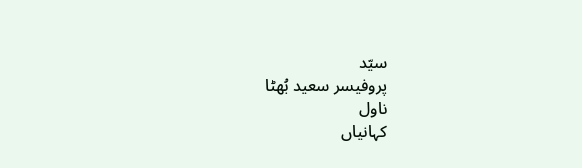سیّد
پروفیسر سعید بُھٹا
ناول
کہانیاں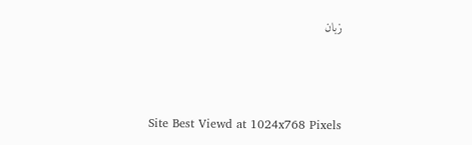زبان



Site Best Viewd at 1024x768 Pixels